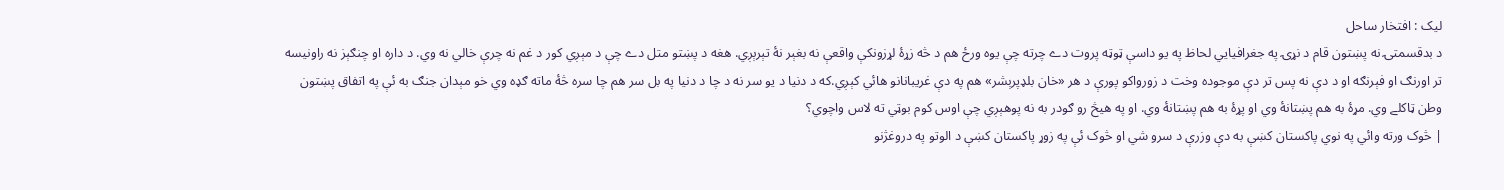ليک : افتخار ساحل
د بدقسمتۍ نه پښتون قام د نړۍ په جغرافیایي لحاظ په يو داسې ټوټه پروت دے چرته چې يوه ورځ هم د څه زړۀ لړزونکې واقعې نه بغېر نۀ تېرېږي. هغه د پښتو متل دے چې د مېږي کور د غم نه چرې خالي نه وي. د داره او چنګېز نه راونيسه تر اورنګ او فېرنګه او د دې نه پس تر دې موجوده وخت د زورواکو پورې د هر «خان بلډپرېشر» هم په دې غريبانانو هائي کېږي.که د دنيا د يو سر نه د چا د دنيا په بل سر هم چا سره څۀ ماته ګډه وي خو مېدان جنګ به ئې په اتفاق پښتون وطن ټاکلے وي. مړۀ به هم پښتانۀ وي او پړۀ به هم پښتانۀ وي. او په هيڅ رو ګودر به نه پوهېږي چې اوس کوم بوټي ته لاس واچوي؟
| څوک ورته وائي په نوي پاکستان کښې به دې وزرې د سرو شي او څوک ئې په زوړ پاکستان کښې د الوتو په دروغژنو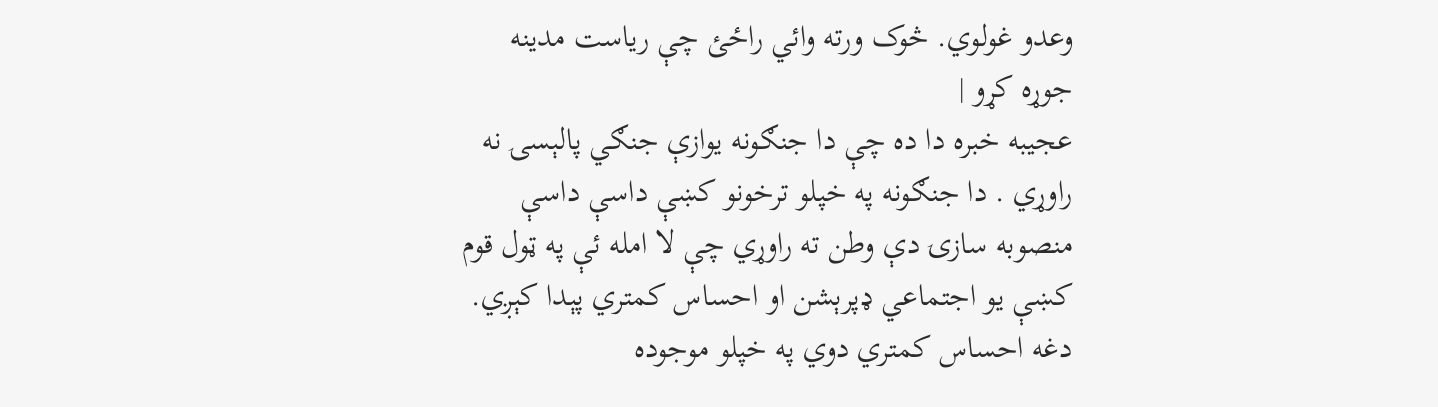وعدو غولوي. څوک ورته وائي راځئ چې رياست مدينه جوړه کړو |
عجيبه خبره دا ده چې دا جنګونه يوازې جنګي پالېسۍ نه راوړي . دا جنګونه په خپلو ترخونو کښې داسې داسې منصوبه سازۍ دې وطن ته راوړي چې لا امله ئې په ټول قوم کښې يو اجتماعي ډپرېشن او احساس کمتري پېدا کېږي. دغه احساس کمتري دوي په خپلو موجوده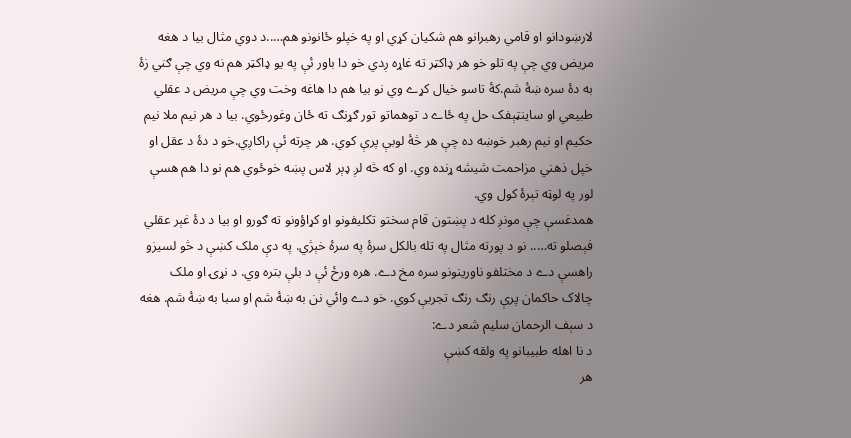لارښودانو او قامي رهبرانو هم شکيان کړي او په خپلو ځانونو هم…..د دوي مثال بيا د هغه مريض وي چې په تلو خو هر ډاکټر ته غاړه ږدي خو دا باور ئې په يو ډاکټر هم نه وي چې ګني زۀ به دۀ سره ښۀ شم.کۀ تاسو خيال کړے وي نو بيا هم دا هاغه وخت وي چې مريض د عقلي طبیعي او ساينټېفک حل په ځاے د توهماتو تور ګړنګ ته ځان وغورځوي. بيا د هر نيم ملا نيم حکيم او نيم رهبر خوښه ده چې هر څۀ لوبې پرې کوي. هر چرته ئې راکاږي.خو د دۀ د عقل او خپل ذهني مزاحمت شيشه ړنده وي. او که څه لږ ډېر لاس پښه خوځوي هم نو دا هم هسې لور په لوټه تېرۀ کول وي.
همدغسې چې مونږ کله د پښتون قام سختو تکليفونو او کړاؤونو ته ګورو او بيا د دۀ غېر عقلي فېصلو ته….. نو د پورته مثال په تله بالکل سرۀ په سرۀ خېژي. په دې ملک کښې د څو لسيزو راهسې دے د مختلفو ناورينونو سره مخ دے. هره ورځ ئې د بلې بتره وي. د نړۍ او ملک چالاک حاکمان پرې رنګ رنګ تجربې کوي. خو دے وائي نن به ښۀ شم او سبا به ښۀ شم. هغه د سېف الرحمان سليم شعر دے:
د نا اهله طبيبانو په ولقه کښې
هر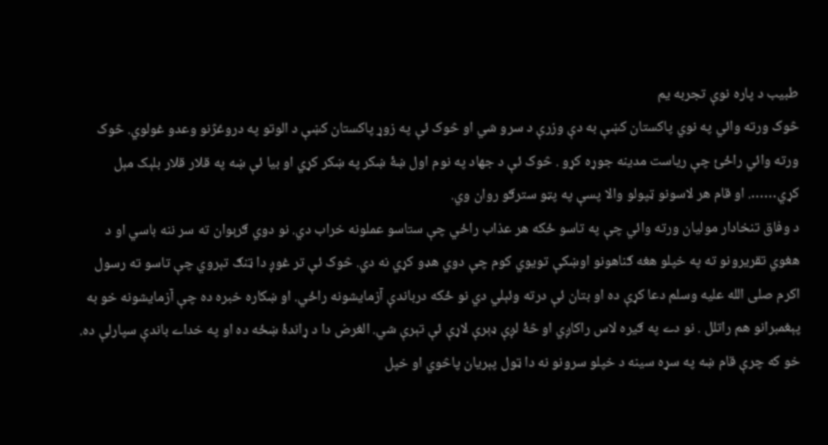طبيب د پاره نوې تجربه يم
څوک ورته وائي په نوي پاکستان کښې به دې وزرې د سرو شي او څوک ئې په زوړ پاکستان کښې د الوتو په دروغژنو وعدو غولوي. څوک ورته وائي راځئ چې رياست مدينه جوړه کړو . څوک ئې د جهاد په نوم اول ښۀ ښکر په ښکر کړي او بيا ئې ښه په قلار قلار بلېک مېل کړي……. او قام هر لاسونو ټپولو والا پسې په پټو سترګو روان وي.
د وفاق تنخادار موليان ورته وائي چې په تاسو ځکه هر عذاب راځي چې ستاسو عملونه خراب دي. نو دوي ګرېوان ته سر ننه باسي او د هغوي تقريرونو ته په خپلو هغه ګناهونو اوښکې تويوي کوم چې دوي هډو کړي نه دي. څوک ئې تر غوږ دا ټنګ تېروي چې تاسو ته رسول اکرم صلی الله علیه وسلم دعا کړې ده او بتان ئې درته وئېلي دي نو ځکه درباندې آزمايشونه راځي. او ښکاره خبره ده چې آزمايشونه خو به پېغمبرانو هم راتلل . نو دے په ګيره لاس راکاږي او څۀ لږې ډېرې لاړې ئې تېرې شي. الغرض دا د ړاندۀ ښځه ده او په خداے باندې سپارلې ده.
خو که چرې قام ښه په سړه سينه د خپلو سرونو نه دا ټول پېريان پاڅوي او خپل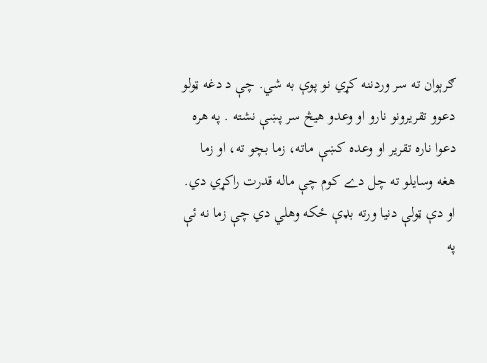ګرېوان ته سر وردننه کړي نو پوې به شي. چې د دغه ټولو دعوو تقريرونو نارو او وعدو هيڅ سر پښې نشته . په هره دعوا ناره تقرير او وعده کښې ماته، زما بچو ته، او زما هغه وسايلو ته چل دے کوم چې ماله قدرت راکړي دي. او دې ټولې دنيا ورته بډې ځکه وهلي دي چې زما نه ئې په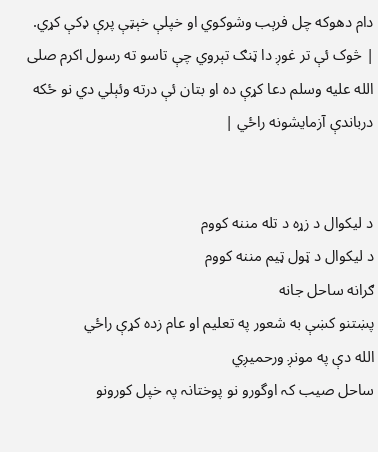دام دهوکه چل فرېب وشوکوي او خپلې خېټې پرې ډکې کړي.
| څوک ئې تر غوږ دا ټنګ تېروي چې تاسو ته رسول اکرم صلی الله علیه وسلم دعا کړې ده او بتان ئې درته وئېلي دي نو ځکه درباندې آزمايشونه راځي |


د ليکوال د زړه د تله مننه کووم
د ليکوال د ټول ټيم مننه کووم
ګرانه ساحل جانه
پښتنو کښې به شعور په تعليم او عام زده کړې راځي
الله دې په مونږ ورحمیږي
ساحل صیب کہ اوگورو نو پوختانہ پہ خپل کورونو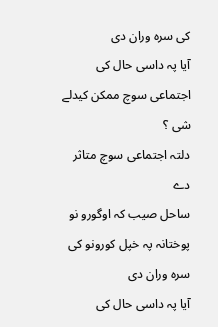کی سرہ وران دی
آیا پہ داسی حال کی اجتماعی سوچ ممکن کیدلے شی ؟
دلتہ اجتماعی سوچ متاثر دے
ساحل صیب کہ اوگورو نو پوختانہ پہ خپل کورونو کی سرہ وران دی
آیا پہ داسی حال کی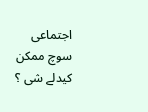اجتماعی سوچ ممکن کیدلے شی ؟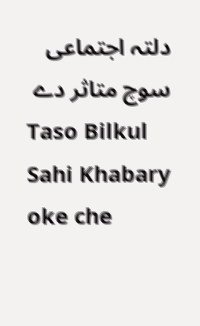دلتہ اجتماعی سوچ متاثر دے
Taso Bilkul Sahi Khabary oke che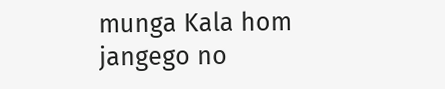munga Kala hom jangego no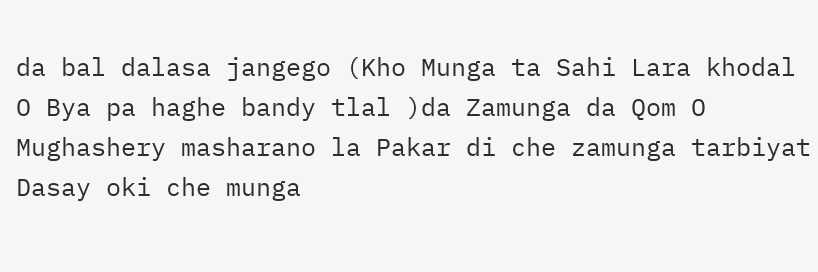da bal dalasa jangego (Kho Munga ta Sahi Lara khodal O Bya pa haghe bandy tlal )da Zamunga da Qom O Mughashery masharano la Pakar di che zamunga tarbiyat Dasay oki che munga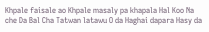Khpale faisale ao Khpale masaly pa khapala Hal Koo Na che Da Bal Cha Tatwan latawu O da Haghai dapara Hasy da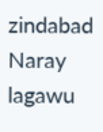zindabad Naray lagawu